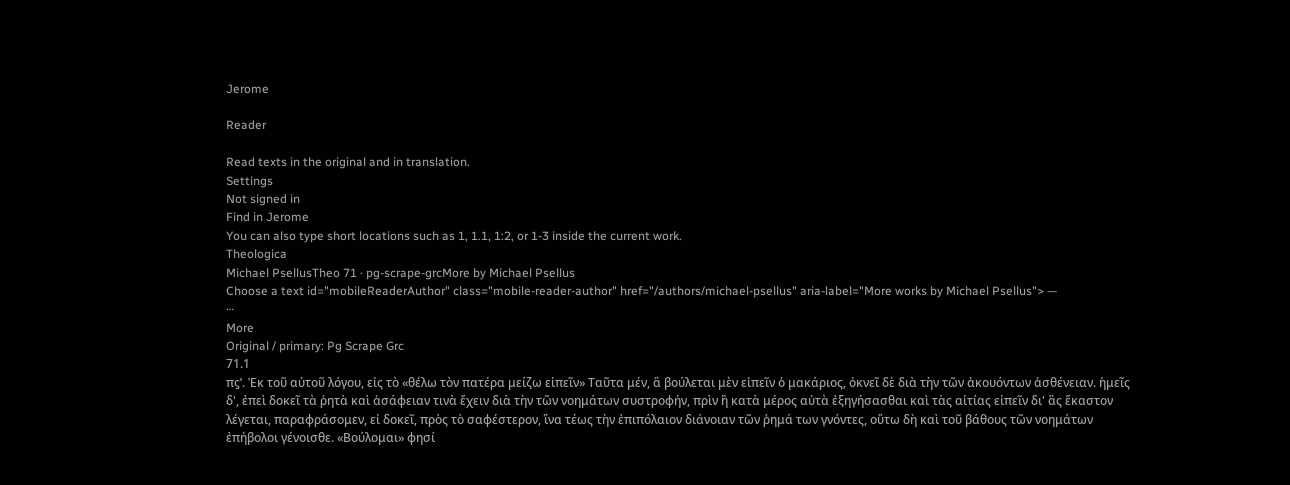Jerome

Reader

Read texts in the original and in translation.
Settings
Not signed in
Find in Jerome
You can also type short locations such as 1, 1.1, 1:2, or 1-3 inside the current work.
Theologica
Michael PsellusTheo 71 · pg-scrape-grcMore by Michael Psellus
Choose a text id="mobileReaderAuthor" class="mobile-reader-author" href="/authors/michael-psellus" aria-label="More works by Michael Psellus"> —
⋯
More
Original / primary: Pg Scrape Grc
71.1
πϛʹ. Ἐκ τοῦ αὐτοῦ λόγου, εἰς τὸ «θέλω τὸν πατέρα μείζω εἰπεῖν» Ταῦτα μέν, ἃ βούλεται μὲν εἰπεῖν ὁ μακάριος, ὀκνεῖ δὲ διὰ τὴν τῶν ἀκουόντων ἀσθένειαν. ἡμεῖς δ', ἐπεὶ δοκεῖ τὰ ῥητὰ καὶ ἀσάφειαν τινὰ ἔχειν διὰ τὴν τῶν νοημάτων συστροφήν, πρὶν ἢ κατὰ μέρος αὐτὰ ἐξηγήσασθαι καὶ τὰς αἰτίας εἰπεῖν δι' ἃς ἕκαστον λέγεται, παραφράσομεν, εἰ δοκεῖ, πρὸς τὸ σαφέστερον, ἵνα τέως τὴν ἐπιπόλαιον διάνοιαν τῶν ῥημά των γνόντες, οὕτω δὴ καὶ τοῦ βάθους τῶν νοημάτων ἐπήβολοι γένοισθε. «Βούλομαι» φησί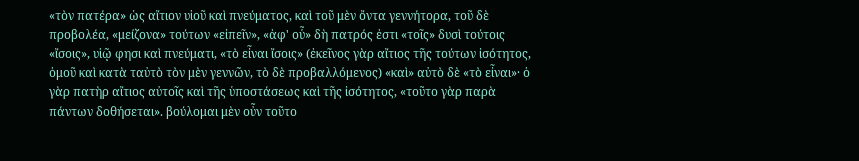«τὸν πατέρα» ὡς αἴτιον υἱοῦ καὶ πνεύματος, καὶ τοῦ μὲν ὄντα γεννήτορα, τοῦ δὲ προβολέα, «μείζονα» τούτων «εἰπεῖν», «ἀφ' οὗ» δὴ πατρός ἐστι «τοῖς» δυσὶ τούτοις «ἴσοις», υἱῷ φησι καὶ πνεύματι, «τὸ εἶναι ἴσοις» (ἐκεῖνος γὰρ αἴτιος τῆς τούτων ἰσότητος, ὁμοῦ καὶ κατὰ ταὐτὸ τὸν μὲν γεννῶν, τὸ δὲ προβαλλόμενος) «καὶ» αὐτὸ δὲ «τὸ εἶναι»· ὁ γὰρ πατὴρ αἴτιος αὐτοῖς καὶ τῆς ὑποστάσεως καὶ τῆς ἰσότητος, «τοῦτο γὰρ παρὰ πάντων δοθήσεται». βούλομαι μὲν οὖν τοῦτο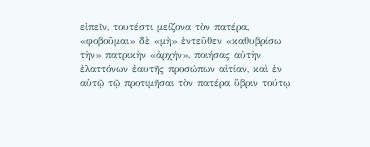εἰπεῖν, τουτέστι μείζονα τὸν πατέρα, «φοβοῦμαι» δὲ «μὴ» ἐντεῦθεν «καθυβρίσω τὴν» πατρικὴν «ἀρχήν», ποιήσας αὐτὴν ἐλαττόνων ἑαυτῆς προσώπων αἰτίαν, καὶ ἐν αὐτῷ τῷ προτιμῆσαι τὸν πατέρα ὕβριν τούτῳ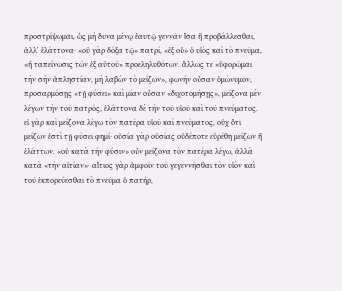προστρίψωμαι, ὡς μὴ δυνα μένῳ ἑαυτῷ γεννᾶν ἴσα ἢ προβάλλεσθαι, ἀλλ' ἐλάττονα· «οὐ γὰρ δόξα τῷ» πατρί, «ἐξ οὗ» ὁ υἱὸς καὶ τὸ πνεῦμα, «ἡ ταπείνωσις τῶν ἐξ αὐτοῦ» προεληλυθότων. ἄλλως τε «ὑφορῶμαι τὴν σὴν ἀπληστίαν, μὴ λαβὼν τὸ μείζων», φωνὴν οὖσαν ὁμώνυμον, προσαρμόσῃς «τῇ φύσει» καὶ μίαν οὖσαν «διχοτομήσῃς», μείζονα μὲν λέγων τὴν τοῦ πατρός, ἐλάττονα δὲ τὴν τοῦ υἱοῦ καὶ τοῦ πνεύματος. εἰ γὰρ καὶ μείζονα λέγω τὸν πατέρα υἱοῦ καὶ πνεύματος, οὐχ ὅτι μείζων ἐστὶ τῇ φύσει φημί· οὐσία γὰρ οὐσίας οὐδέποτε εὑρέθη μείζων ἢ ἐλάττων. «οὐ κατὰ τὴν φύσιν» οὖν μείζονα τὸν πατέρα λέγω, ἀλλὰ κατὰ «τὴν αἰτίαν»· αἴτιος γὰρ ἀμφοῖν τοῦ γεγεννῆσθαι τὸν υἱὸν καὶ τοῦ ἐκπορεύεσθαι τὸ πνεῦμα ὁ πατήρ,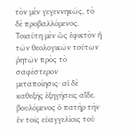τὸν μὲν γεγεννηκώς, τὸ δὲ προβαλλόμενος. Τοιαύτη μὲν ὡς ἐφικτὸν ἡ τῶν θεολογικῶν τούτων ῥητῶν πρὸς τὸ σαφέστερον μεταποίησις· αἱ δὲ καθεξῆς ἐξηγήσεις αἵδε. βουλόμενος ὁ πατὴρ τὴν ἐν τοῖς εὐαγγελίοις τοῦ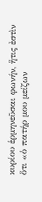κυρίου ἑρμηνεῦσαι φωνήν, ἥτις ἐστὶν ὅτι «ὁ πατήρ μου μείζων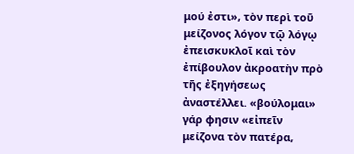μού ἐστι», τὸν περὶ τοῦ μείζονος λόγον τῷ λόγῳ ἐπεισκυκλοῖ καὶ τὸν ἐπίβουλον ἀκροατὴν πρὸ τῆς ἐξηγήσεως ἀναστέλλει. «βούλομαι» γάρ φησιν «εἰπεῖν μείζονα τὸν πατέρα,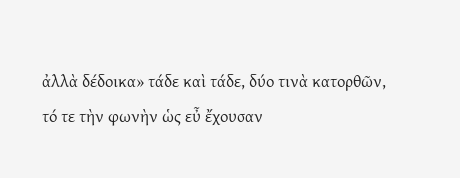ἀλλὰ δέδοικα» τάδε καὶ τάδε, δύο τινὰ κατορθῶν, τό τε τὴν φωνὴν ὡς εὖ ἔχουσαν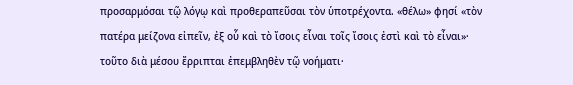προσαρμόσαι τῷ λόγῳ καὶ προθεραπεῦσαι τὸν ὑποτρέχοντα. «θέλω» φησί «τὸν πατέρα μείζονα εἰπεῖν, ἐξ οὗ καὶ τὸ ἴσοις εἶναι τοῖς ἴσοις ἐστὶ καὶ τὸ εἶναι»· τοῦτο διὰ μέσου ἔρριπται ἐπεμβληθὲν τῷ νοήματι·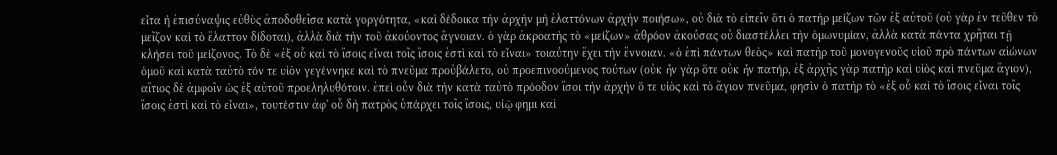εἶτα ἡ ἐπισύναψις εὐθὺς ἀποδοθεῖσα κατὰ γοργότητα, «καὶ δέδοικα τὴν ἀρχὴν μὴ ἐλαττόνων ἀρχὴν ποιήσω», οὐ διὰ τὸ εἰπεῖν ὅτι ὁ πατὴρ μείζων τῶν ἐξ αὐτοῦ (οὐ γὰρ ἐν τεῦθεν τὸ μεῖζον καὶ τὸ ἔλαττον δίδοται), ἀλλὰ διὰ τὴν τοῦ ἀκούοντος ἄγνοιαν. ὁ γὰρ ἀκροατὴς τὸ «μείζων» ἀθρόον ἀκούσας οὐ διαστέλλει τὴν ὁμωνυμίαν, ἀλλὰ κατὰ πάντα χρῆται τῇ κλήσει τοῦ μείζονος. Τὸ δὲ «ἐξ οὗ καὶ τὸ ἴσοις εἶναι τοῖς ἴσοις ἐστὶ καὶ τὸ εἶναι» τοιαύτην ἔχει τὴν ἔννοιαν. «ὁ ἐπὶ πάντων θεὸς» καὶ πατὴρ τοῦ μονογενοῦς υἱοῦ πρὸ πάντων αἰώνων ὁμοῦ καὶ κατὰ ταὐτὸ τόν τε υἱὸν γεγέννηκε καὶ τὸ πνεῦμα προὐβάλετο, οὐ προεπινοούμενος τούτων (οὐκ ἦν γὰρ ὅτε οὐκ ἦν πατήρ, ἐξ ἀρχῆς γὰρ πατὴρ καὶ υἱὸς καὶ πνεῦμα ἅγιον), αἴτιος δὲ ἀμφοῖν ὡς ἐξ αὐτοῦ προεληλυθότοιν. ἐπεὶ οὖν διὰ τὴν κατὰ ταὐτὸ πρόοδον ἴσοι τὴν ἀρχὴν ὅ τε υἱὸς καὶ τὸ ἅγιον πνεῦμα, φησὶν ὁ πατὴρ τὸ «ἐξ οὗ καὶ τὸ ἴσοις εἶναι τοῖς ἴσοις ἐστὶ καὶ τὸ εἶναι», τουτέστιν ἀφ' οὗ δὴ πατρὸς ὑπάρχει τοῖς ἴσοις, υἱῷ φημι καὶ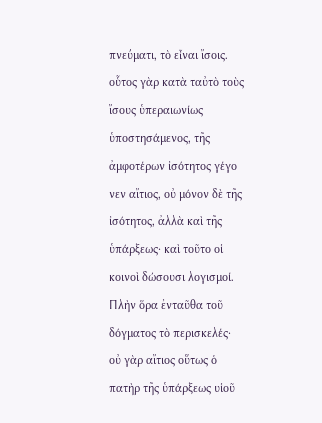πνεύματι, τὸ εἶναι ἴσοις. οὗτος γὰρ κατὰ ταὐτὸ τοὺς ἴσους ὑπεραιωνίως ὑποστησάμενος, τῆς ἀμφοτέρων ἰσότητος γέγο νεν αἴτιος, οὐ μόνον δὲ τῆς ἰσότητος, ἀλλὰ καὶ τῆς ὑπάρξεως· καὶ τοῦτο οἱ κοινοὶ δώσουσι λογισμοί. Πλὴν ὅρα ἐνταῦθα τοῦ δόγματος τὸ περισκελές· οὐ γὰρ αἴτιος οὕτως ὁ πατὴρ τῆς ὑπάρξεως υἱοῦ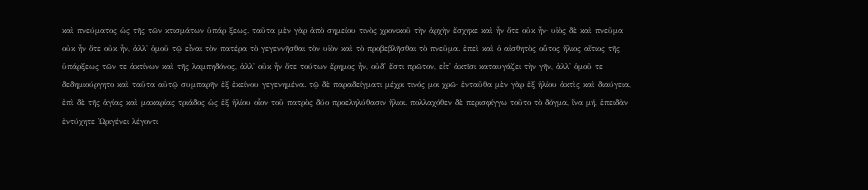καὶ πνεύματος ὡς τῆς τῶν κτισμάτων ὑπάρ ξεως. ταῦτα μὲν γὰρ ἀπὸ σημείου τινὸς χρονικοῦ τὴν ἀρχὴν ἔσχηκε καὶ ἦν ὅτε οὐκ ἦν· υἱὸς δὲ καὶ πνεῦμα οὐκ ἦν ὅτε οὐκ ἦν, ἀλλ' ὁμοῦ τῷ εἶναι τὸν πατέρα τὸ γεγεννῆσθαι τὸν υἱὸν καὶ τὸ προβεβλῆσθαι τὸ πνεῦμα. ἐπεὶ καὶ ὁ αἰσθητὸς οὗτος ἥλιος αἴτιος τῆς ὑπάρξεως τῶν τε ἀκτίνων καὶ τῆς λαμπηδόνος, ἀλλ' οὐκ ἦν ὅτε τούτων ἔρημος ἦν, οὐδ' ἔστι πρῶτον, εἶτ' ἀκτῖσι καταυγάζει τὴν γῆν, ἀλλ' ὁμοῦ τε δεδημιούργητο καὶ ταῦτα αὐτῷ συμπαρῆν ἐξ ἐκείνου γεγενημένα. τῷ δὲ παραδείγματι μέχρι τινός μοι χρῶ· ἐνταῦθα μὲν γὰρ ἐξ ἡλίου ἀκτὶς καὶ διαύγεια, ἐπὶ δὲ τῆς ἁγίας καὶ μακαρίας τριάδος ὡς ἐξ ἡλίου οἷον τοῦ πατρὸς δύο προεληλύθασιν ἥλιοι. πολλαχόθεν δὲ περισφίγγω τοῦτο τὸ δόγμα, ἵνα μή, ἐπειδὰν ἐντύχητε Ὠριγένει λέγοντι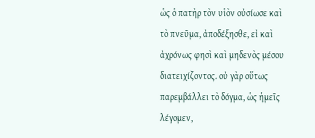ὡς ὁ πατὴρ τὸν υἱὸν οὐσίωσε καὶ τὸ πνεῦμα, ἀποδέξησθε, εἰ καὶ ἀχρόνως φησὶ καὶ μηδενὸς μέσου διατειχίζοντος. οὐ γὰρ οὕτως παρεμβάλλει τὸ δόγμα, ὡς ἡμεῖς λέγομεν,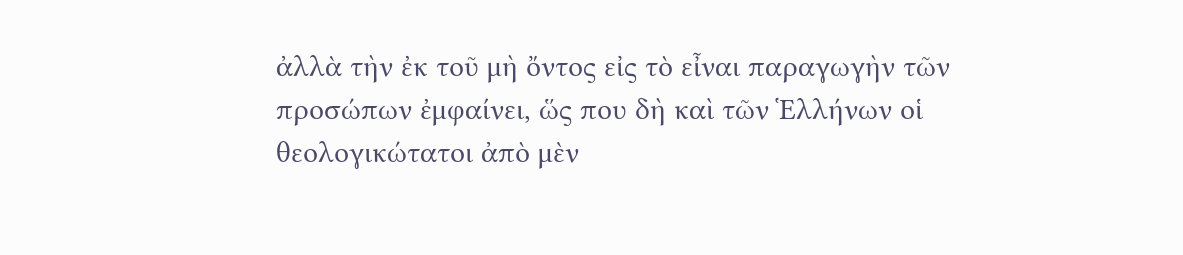ἀλλὰ τὴν ἐκ τοῦ μὴ ὄντος εἰς τὸ εἶναι παραγωγὴν τῶν προσώπων ἐμφαίνει, ὥς που δὴ καὶ τῶν Ἑλλήνων οἱ θεολογικώτατοι ἀπὸ μὲν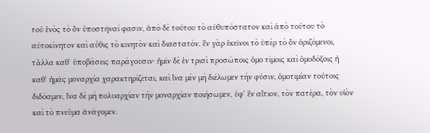τοῦ ἑνὸς τὸ ὂν ὑποστῆναί φασιν, ἀπὸ δὲ τούτου τὸ αὐθυπόστατον καὶ ἀπὸ τούτου τὸ αὐτοκίνητον καὶ αὖθις τὸ κινητὸν καὶ διαστατόν. ἓν γὰρ ἐκεῖνοι τὸ ὑπὲρ τὸ ὂν ὁριζόμενοι, τἆλλα καθ' ὑποβάσεις παράγουσιν· ἡμῖν δὲ ἐν τρισὶ προσώποις ὁμο τίμοις καὶ ὁμοδόξοις ἡ καθ' ἡμᾶς μοναρχία χαρακτηρίζεται, καὶ ἵνα μὲν μὴ διέλωμεν τὴν φύσιν, ὁμοτιμίαν τούτοις διδόαμεν, ἵνα δὲ μὴ πολυαρχίαν τὴν μοναρχίαν ποιήσωμεν, ὑφ' ἓν αἴτιον, τὸν πατέρα, τὸν υἱὸν καὶ τὸ πνεῦμα ἀνάγομεν.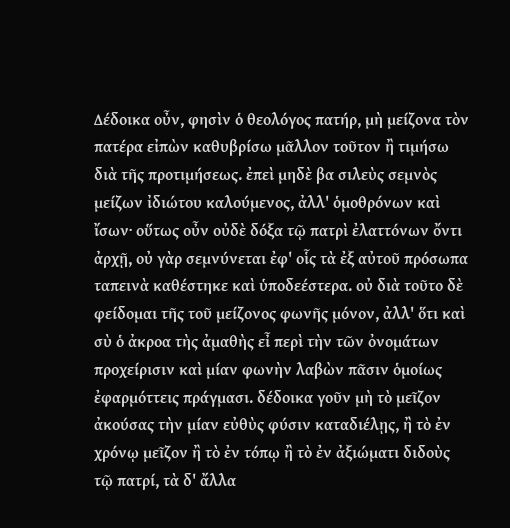Δέδοικα οὖν, φησὶν ὁ θεολόγος πατήρ, μὴ μείζονα τὸν πατέρα εἰπὼν καθυβρίσω μᾶλλον τοῦτον ἢ τιμήσω διὰ τῆς προτιμήσεως. ἐπεὶ μηδὲ βα σιλεὺς σεμνὸς μείζων ἰδιώτου καλούμενος, ἀλλ' ὁμοθρόνων καὶ ἴσων· οὕτως οὖν οὐδὲ δόξα τῷ πατρὶ ἐλαττόνων ὄντι ἀρχῇ, οὐ γὰρ σεμνύνεται ἐφ' οἷς τὰ ἐξ αὐτοῦ πρόσωπα ταπεινὰ καθέστηκε καὶ ὑποδεέστερα. οὐ διὰ τοῦτο δὲ φείδομαι τῆς τοῦ μείζονος φωνῆς μόνον, ἀλλ' ὅτι καὶ σὺ ὁ ἀκροα τὴς ἀμαθὴς εἶ περὶ τὴν τῶν ὀνομάτων προχείρισιν καὶ μίαν φωνὴν λαβὼν πᾶσιν ὁμοίως ἐφαρμόττεις πράγμασι. δέδοικα γοῦν μὴ τὸ μεῖζον ἀκούσας τὴν μίαν εὐθὺς φύσιν καταδιέλῃς, ἢ τὸ ἐν χρόνῳ μεῖζον ἢ τὸ ἐν τόπῳ ἢ τὸ ἐν ἀξιώματι διδοὺς τῷ πατρί, τὰ δ' ἄλλα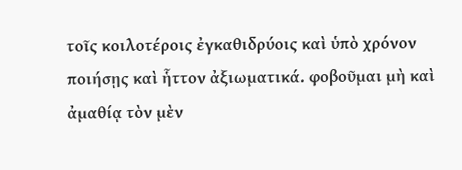τοῖς κοιλοτέροις ἐγκαθιδρύοις καὶ ὑπὸ χρόνον ποιήσῃς καὶ ἧττον ἀξιωματικά. φοβοῦμαι μὴ καὶ ἀμαθίᾳ τὸν μὲν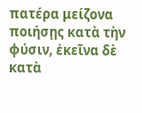πατέρα μείζονα ποιήσῃς κατὰ τὴν φύσιν, ἐκεῖνα δὲ κατὰ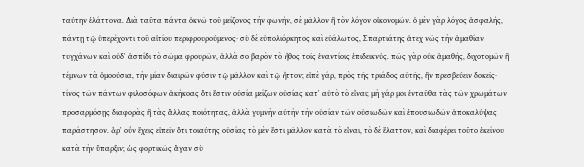ταύτην ἐλάττονα. Διὰ ταῦτα πάντα ὀκνῶ τοῦ μείζονος τὴν φωνήν, σὲ μᾶλλον ἢ τὸν λόγον οἰκονομῶν. ὁ μὲν γὰρ λόγος ἀσφαλής, πάντῃ τῷ ὑπερέχοντι τοῦ αἰτίου περιφρουρούμενος· σὺ δὲ εὐπολιόρκητος καὶ εὐάλωτος, Σπαρτιάτης ἀτεχ νῶς τὴν ἀμαθίαν τυγχάνων καὶ οὐδ' ἀσπίδι τὸ σῶμα φρουρῶν, ἀλλὰ σο βαρὸν τὸ ἦθος τοῖς ἐναντίοις ἐπιδεικνύς. πῶς γὰρ οὐκ ἀμαθής, διχοτομῶν ἢ τέμνων τὰ ὁμοούσια, τὴν μίαν διαιρῶν φύσιν τῷ μᾶλλον καὶ τῷ ἧττον; εἰπὲ γάρ, πρὸς τῆς τριάδος αὐτῆς, ἣν πρεσβεύειν δοκεῖς· τίνος τῶν πάντων φιλοσόφων ἀκήκοας ὅτι ἔστιν οὐσία μείζων οὐσίας κατ' αὐτὸ τὸ εἶναι; μὴ γάρ μοι ἐνταῦθα τὰς τῶν χρωμάτων προσαρμόσῃς διαφορὰς ἢ τὰς ἄλλας ποιότητας, ἀλλὰ γυμνὴν αὐτὴν τὴν οὐσίαν τῶν οὐσιωδῶν καὶ ἐπουσιωδῶν ἀποκαλύψας παράστησον. ἆρ' οὖν ἔχεις εἰπεῖν ὅτι τοιαύτης οὐσίας τὸ μὲν ἔστι μᾶλλον κατὰ τὸ εἶναι, τὸ δὲ ἔλαττον, καὶ διαφέρει τοῦτο ἐκείνου κατὰ τὴν ὕπαρξιν; ὡς φορτικῶς ἄγαν σὺ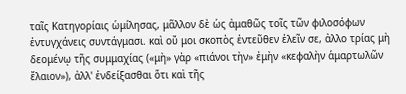ταῖς Κατηγορίαις ὡμίλησας, μᾶλλον δὲ ὡς ἀμαθῶς τοῖς τῶν φιλοσόφων ἐντυγχάνεις συντάγμασι. καὶ οὔ μοι σκοπὸς ἐντεῦθεν ἑλεῖν σε, ἀλλο τρίας μὴ δεομένῳ τῆς συμμαχίας («μὴ» γὰρ «πιάνοι τὴν» ἐμὴν «κεφαλὴν ἁμαρτωλῶν ἔλαιον»), ἀλλ' ἐνδείξασθαι ὅτι καὶ τῆς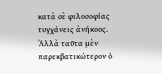κατὰ σὲ φιλοσοφίας τυγχάνεις ἀνήκοος. Ἀλλὰ ταῦτα μὲν παρεκβατικώτερον ὁ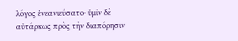λόγος ἐνεανιεύσατο· ὑμῖν δὲ αὐτάρκως πρὸς τὴν διαπόρησιν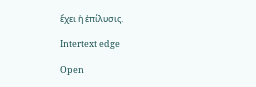ἔχει ἡ ἐπίλυσις.

Intertext edge

Open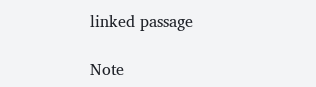linked passage

Note